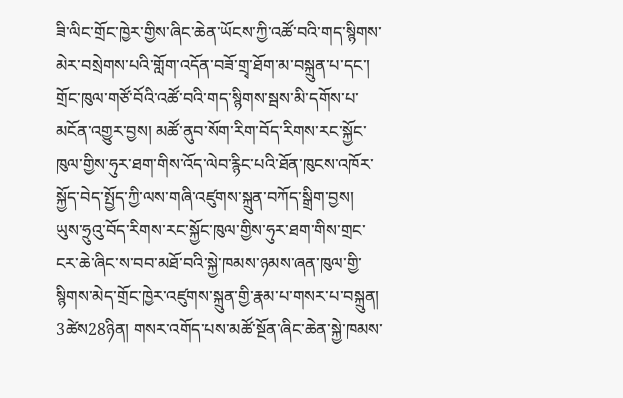ཟི་ལིང་གྲོང་ཁྱེར་གྱིས་ཞིང་ཆེན་ཡོངས་ཀྱི་འཚོ་བའི་གད་སྙིགས་མེར་བསྲེགས་པའི་གློག་འདོན་བཟོ་གྲྭ་ཐོག་མ་བསྐྲུན་པ་དང་། གྲོང་ཁུལ་གཙོ་བོའི་འཚོ་བའི་གད་སྙིགས་སྦས་མི་དགོས་པ་མངོན་འགྱུར་བྱས། མཚོ་ནུབ་སོག་རིག་བོད་རིགས་རང་སྐྱོང་ཁུལ་གྱིས་ཧུར་ཐག་གིས་འོད་ལེབ་རྙིང་པའི་ཐོན་ཁུངས་འཁོར་སྐྱོད་བེད་སྤྱོད་ཀྱི་ལས་གཞི་འཛུགས་སྐྲུན་བཀོད་སྒྲིག་བྱས། ཡུས་ཧྲུའུ་བོད་རིགས་རང་སྐྱོང་ཁུལ་གྱིས་ཧུར་ཐག་གིས་གྲང་ངར་ཆེ་ཞིང་ས་བབ་མཐོ་བའི་སྐྱེ་ཁམས་ཉམས་ཞན་ཁུལ་གྱི་སྙིགས་མེད་གྲོང་ཁྱེར་འཛུགས་སྐྲུན་གྱི་རྣམ་པ་གསར་པ་བསྐྲུན། 3ཚེས28ཉིན། གསར་འགོད་པས་མཚོ་སྔོན་ཞིང་ཆེན་སྐྱེ་ཁམས་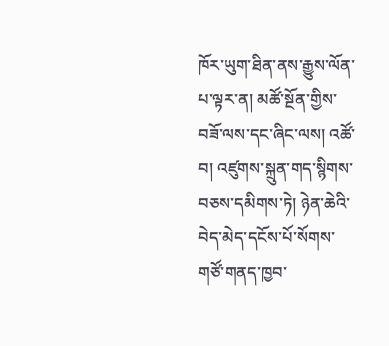ཁོར་ཡུག་ཐིན་ནས་རྒྱུས་ལོན་པ་ལྟར་ན། མཚོ་སྔོན་གྱིས་བཟོ་ལས་དང་ཞིང་ལས། འཚོ་བ། འཛུགས་སྐྲུན་གད་སྙིགས་བཅས་དམིགས་ཏེ། ཉེན་ཆེའི་བེད་མེད་དངོས་པོ་སོགས་གཙོ་གནད་ཁྱབ་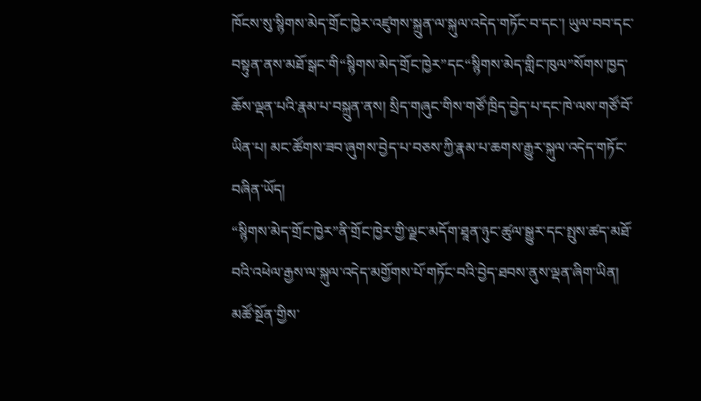ཁོངས་སུ་སྙིགས་མེད་གྲོང་ཁྱེར་འཛུགས་སྐྲུན་ལ་སྐུལ་འདེད་གཏོང་བ་དང་། ཡུལ་བབ་དང་བསྟུན་ནས་མཐོ་སྒང་གི“སྙིགས་མེད་གྲོང་ཁྱེར”དང“སྙིགས་མེད་གླིང་ཁུལ”སོགས་ཁྱད་ཆོས་ལྡན་པའི་རྣམ་པ་བསྐྲུན་ནས། སྲིད་གཞུང་གིས་གཙོ་ཁྲིད་བྱེད་པ་དང་ཁེ་ལས་གཙོ་བོ་ཡིན་པ། མང་ཚོགས་ཟབ་ཞུགས་བྱེད་པ་བཅས་ཀྱི་རྣམ་པ་ཆགས་རྒྱུར་སྐུལ་འདེད་གཏོང་བཞིན་ཡོད།
“སྙིགས་མེད་གྲོང་ཁྱེར”ནི་གྲོང་ཁྱེར་གྱི་ལྗང་མདོག་ཐཱན་ཉུང་ཚུལ་སྒྱུར་དང་སྤུས་ཚད་མཐོ་བའི་འཕེལ་རྒྱས་ལ་སྐུལ་འདེད་མགྱོགས་པོ་གཏོང་བའི་བྱེད་ཐབས་ནུས་ལྡན་ཞིག་ཡིན། མཚོ་སྔོན་གྱིས་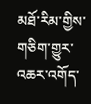མཐོ་རིམ་གྱིས་གཅིག་གྱུར་འཆར་འགོད་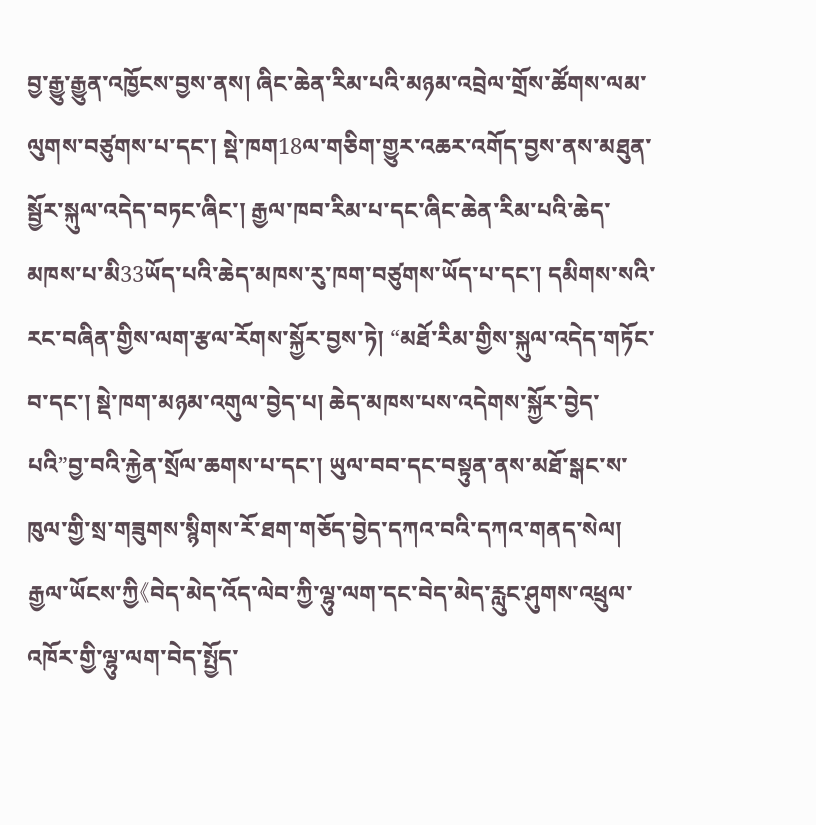བྱ་རྒྱུ་རྒྱུན་འཁྱོངས་བྱས་ནས། ཞིང་ཆེན་རིམ་པའི་མཉམ་འབྲེལ་གྲོས་ཚོགས་ལམ་ལུགས་བཙུགས་པ་དང་། སྡེ་ཁག18ལ་གཅིག་གྱུར་འཆར་འགོད་བྱས་ནས་མཐུན་སྦྱོར་སྐུལ་འདེད་བཏང་ཞིང་། རྒྱལ་ཁབ་རིམ་པ་དང་ཞིང་ཆེན་རིམ་པའི་ཆེད་མཁས་པ་མི33ཡོད་པའི་ཆེད་མཁས་རུ་ཁག་བཙུགས་ཡོད་པ་དང་། དམིགས་སའི་རང་བཞིན་གྱིས་ལག་རྩལ་རོགས་སྐྱོར་བྱས་ཏེ། “མཐོ་རིམ་གྱིས་སྐུལ་འདེད་གཏོང་བ་དང་། སྡེ་ཁག་མཉམ་འགུལ་བྱེད་པ། ཆེད་མཁས་པས་འདེགས་སྐྱོར་བྱེད་པའི”བྱ་བའི་རྐྱེན་སྲོལ་ཆགས་པ་དང་། ཡུལ་བབ་དང་བསྟུན་ནས་མཐོ་སྒང་ས་ཁུལ་གྱི་སྲ་གཟུགས་སྙིགས་རོ་ཐག་གཅོད་བྱེད་དཀའ་བའི་དཀའ་གནད་སེལ། རྒྱལ་ཡོངས་ཀྱི《བེད་མེད་འོད་ལེབ་ཀྱི་ལྷུ་ལག་དང་བེད་མེད་རླུང་ཤུགས་འཕྲུལ་འཁོར་གྱི་ལྷུ་ལག་བེད་སྤྱོད་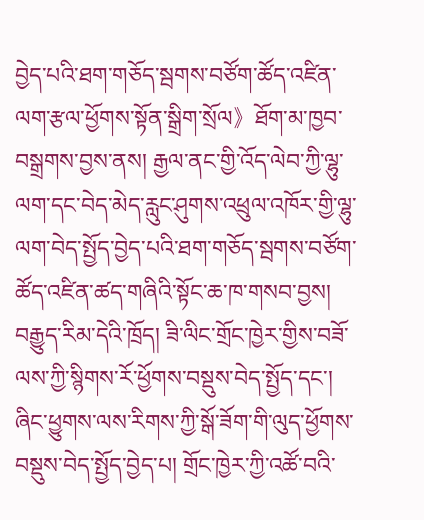བྱེད་པའི་ཐག་གཅོད་སྦགས་བཙོག་ཚོད་འཛིན་ལག་རྩལ་ཕྱོགས་སྟོན་སྒྲིག་སྲོལ》ཐོག་མ་ཁྱབ་བསྒྲགས་བྱས་ནས། རྒྱལ་ནང་གྱི་འོད་ལེབ་ཀྱི་ལྷུ་ལག་དང་བེད་མེད་རླུང་ཤུགས་འཕྲུལ་འཁོར་གྱི་ལྷུ་ལག་བེད་སྤྱོད་བྱེད་པའི་ཐག་གཅོད་སྦགས་བཙོག་ཚོད་འཛིན་ཚད་གཞིའི་སྟོང་ཆ་ཁ་གསབ་བྱས།
བརྒྱུད་རིམ་དེའི་ཁྲོད། ཟི་ལིང་གྲོང་ཁྱེར་གྱིས་བཟོ་ལས་ཀྱི་སྙིགས་རོ་ཕྱོགས་བསྡུས་བེད་སྤྱོད་དང་། ཞིང་ཕྱུགས་ལས་རིགས་ཀྱི་སྒོ་ཟོག་གི་ལུད་ཕྱོགས་བསྡུས་བེད་སྤྱོད་བྱེད་པ། གྲོང་ཁྱེར་ཀྱི་འཚོ་བའི་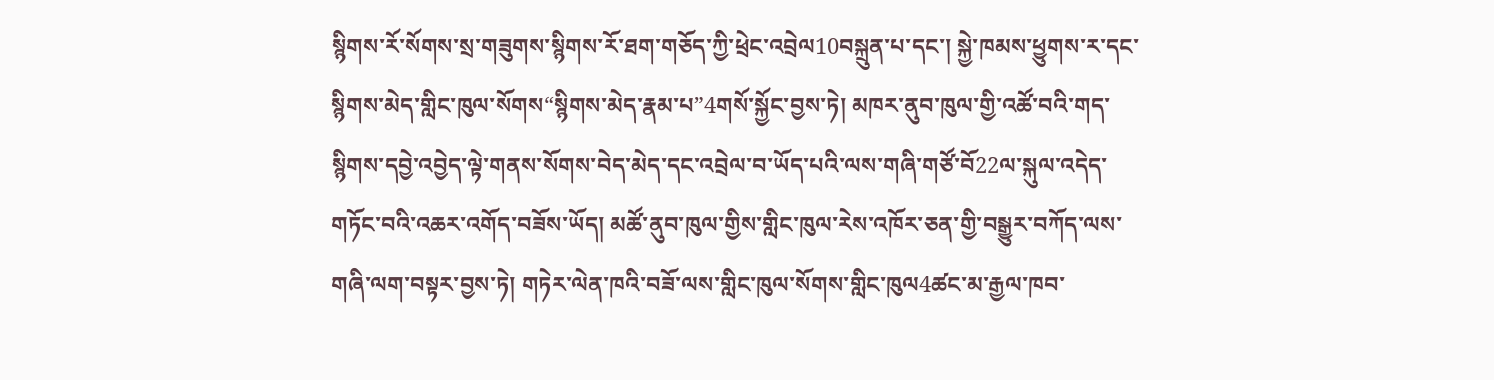སྙིགས་རོ་སོགས་སྲ་གཟུགས་སྙིགས་རོ་ཐག་གཅོད་ཀྱི་ཕྲེང་འབྲེལ10བསྐྲུན་པ་དང་། སྐྱེ་ཁམས་ཕྱུགས་ར་དང་སྙིགས་མེད་གླིང་ཁུལ་སོགས“སྙིགས་མེད་རྣམ་པ”4གསོ་སྐྱོང་བྱས་ཏེ། མཁར་ནུབ་ཁུལ་གྱི་འཚོ་བའི་གད་སྙིགས་དབྱེ་འབྱེད་ལྟེ་གནས་སོགས་བེད་མེད་དང་འབྲེལ་བ་ཡོད་པའི་ལས་གཞི་གཙོ་བོ22ལ་སྐུལ་འདེད་གཏོང་བའི་འཆར་འགོད་བཟོས་ཡོད། མཚོ་ནུབ་ཁུལ་གྱིས་གླིང་ཁུལ་རེས་འཁོར་ཅན་གྱི་བསྒྱུར་བཀོད་ལས་གཞི་ལག་བསྟར་བྱས་ཏེ། གཏེར་ལེན་ཁའི་བཟོ་ལས་གླིང་ཁུལ་སོགས་གླིང་ཁུལ4ཚང་མ་རྒྱལ་ཁབ་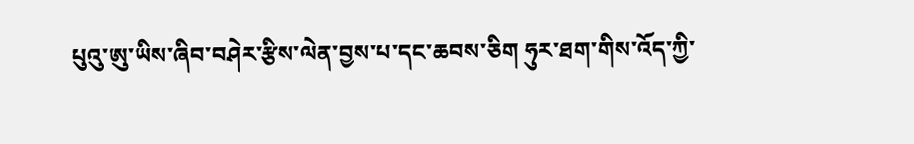པུའུ་ཨུ་ཡིས་ཞིབ་བཤེར་རྩིས་ལེན་བྱས་པ་དང་ཆབས་ཅིག ཧུར་ཐག་གིས་འོད་ཀྱི་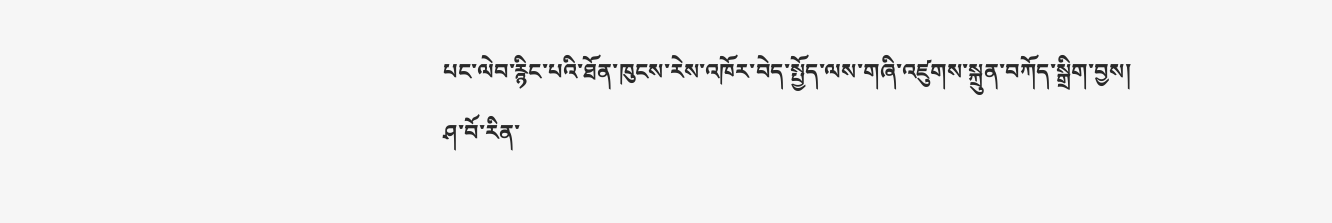པང་ལེབ་རྙིང་པའི་ཐོན་ཁུངས་རེས་འཁོར་བེད་སྤྱོད་ལས་གཞི་འཛུགས་སྐྲུན་བཀོད་སྒྲིག་བྱས།
ཤ་བོ་རིན་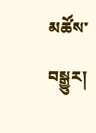མཚོས་བསྒྱུར།